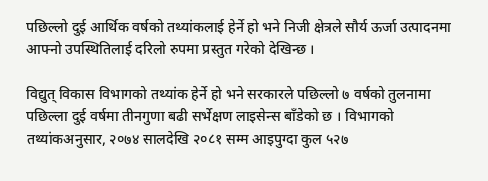पछिल्लो दुई आर्थिक वर्षको तथ्यांकलाई हेर्ने हो भने निजी क्षेत्रले सौर्य ऊर्जा उत्पादनमा आफ्नो उपस्थितिलाई दरिलो रुपमा प्रस्तुत गरेको देखिन्छ ।

विद्युत् विकास विभागको तथ्यांक हेर्ने हो भने सरकारले पछिल्लो ७ वर्षको तुलनामा पछिल्ला दुई वर्षमा तीनगुणा बढी सर्भेक्षण लाइसेन्स बाँडेको छ । विभागको तथ्यांकअनुसार, २०७४ सालदेखि २०८१ सम्म आइपुग्दा कुल ५२७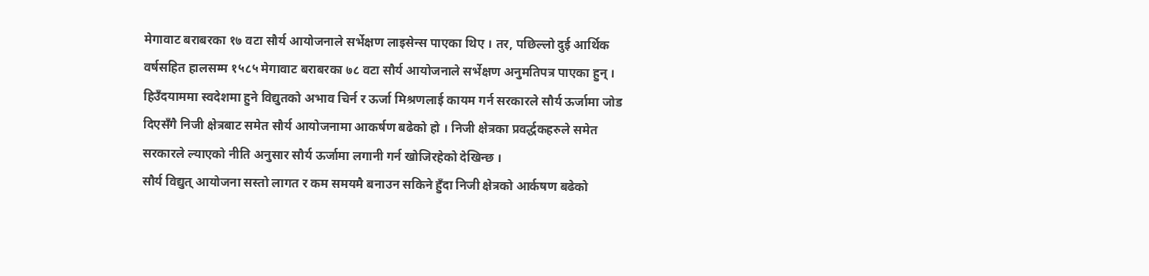मेगावाट बराबरका १७ वटा सौर्य आयोजनाले सर्भेक्षण लाइसेन्स पाएका थिए । तर, पछिल्लो दुई आर्थिक वर्षसहित हालसम्म १५८५ मेगावाट बराबरका ७८ वटा सौर्य आयोजनाले सर्भेक्षण अनुमतिपत्र पाएका हुन् ।
हिउँदयाममा स्वदेशमा हुने विद्युतको अभाव चिर्न र ऊर्जा मिश्रणलाई कायम गर्न सरकारले सौर्य ऊर्जामा जोड दिएसँगै निजी क्षेत्रबाट समेत सौर्य आयोजनामा आकर्षण बढेको हो । निजी क्षेत्रका प्रवर्द्धकहरुले समेत सरकारले ल्याएको नीति अनुसार सौर्य ऊर्जामा लगानी गर्न खोजिरहेको देखिन्छ ।
सौर्य विद्युत् आयोजना सस्तो लागत र कम समयमै बनाउन सकिने हुँदा निजी क्षेत्रको आर्कषण बढेको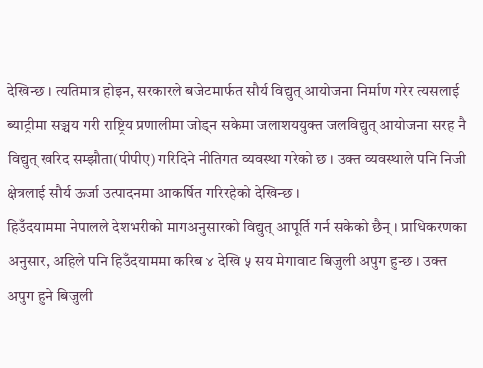देखिन्छ । त्यतिमात्र होइन, सरकारले बजेटमार्फत सौर्य विद्युत् आयोजना निर्माण गरेर त्यसलाई ब्याट्रीमा सञ्चय गरी राष्ट्रिय प्रणालीमा जोड्न सकेमा जलाशययुक्त जलविद्युत् आयोजना सरह नै विद्युत् खरिद सम्झौता(पीपीए) गरिदिने नीतिगत व्यवस्था गरेको छ । उक्त व्यवस्थाले पनि निजी क्षेत्रलाई सौर्य ऊर्जा उत्पादनमा आकर्षित गरिरहेको देखिन्छ ।
हिउँदयाममा नेपालले देशभरीको मागअनुसारको विद्युत् आपूर्ति गर्न सकेको छैन् । प्राधिकरणका अनुसार, अहिले पनि हिउँदयाममा करिब ४ देखि ५ सय मेगावाट बिजुली अपुग हुन्छ । उक्त अपुग हुने बिजुली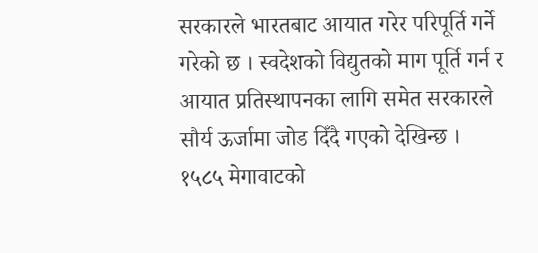सरकारले भारतबाट आयात गरेर परिपूर्ति गर्ने गरेको छ । स्वदेशको विद्युतको माग पूर्ति गर्न र आयात प्रतिस्थापनका लागि समेत सरकारले सौर्य ऊर्जामा जोड दिँदै गएको देखिन्छ ।
१५८५ मेगावाटको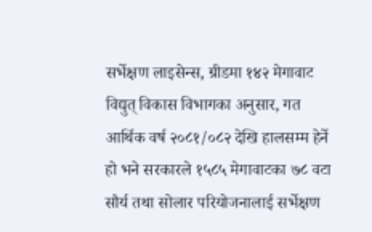सर्भेक्षण लाइसेन्स, ग्रीडमा १४२ मेगावाट
विद्युत् विकास विभागका अनुसार, गत आर्थिक वर्ष २०८१/०८२ देखि हालसम्म हेर्ने हो भने सरकारले १५८५ मेगावाटका ७८ वटा सौर्य तथा सोलार परियोजनालाई सर्भेक्षण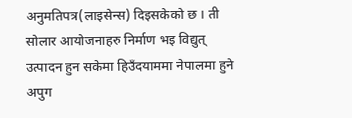अनुमतिपत्र(लाइसेन्स) दिइसकेको छ । ती सोलार आयोजनाहरु निर्माण भइ विद्युत् उत्पादन हुन सकेमा हिउँदयाममा नेपालमा हुने अपुग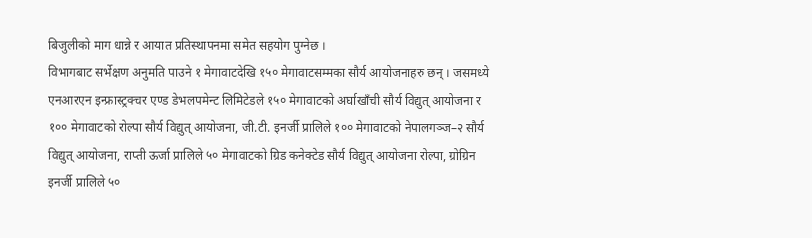बिजुलीको माग धान्ने र आयात प्रतिस्थापनमा समेत सहयोग पुग्नेछ ।
विभागबाट सर्भेक्षण अनुमति पाउने १ मेगावाटदेखि १५० मेगावाटसम्मका सौर्य आयोजनाहरु छन् । जसमध्ये एनआरएन इन्फ्रास्ट्रक्चर एण्ड डेभलपमेन्ट लिमिटेडले १५० मेगावाटको अर्घाखाँची सौर्य विद्युत् आयोजना र १०० मेगावाटको रोल्पा सौर्य विद्युत् आयोजना, जी.टी. इनर्जी प्रालिले १०० मेगावाटको नेपालगञ्ज–२ सौर्य विद्युत् आयोजना, राप्ती ऊर्जा प्रालिले ५० मेगावाटको ग्रिड कनेक्टेड सौर्य विद्युत् आयोजना रोल्पा, ग्रोग्रिन इनर्जी प्रालिले ५०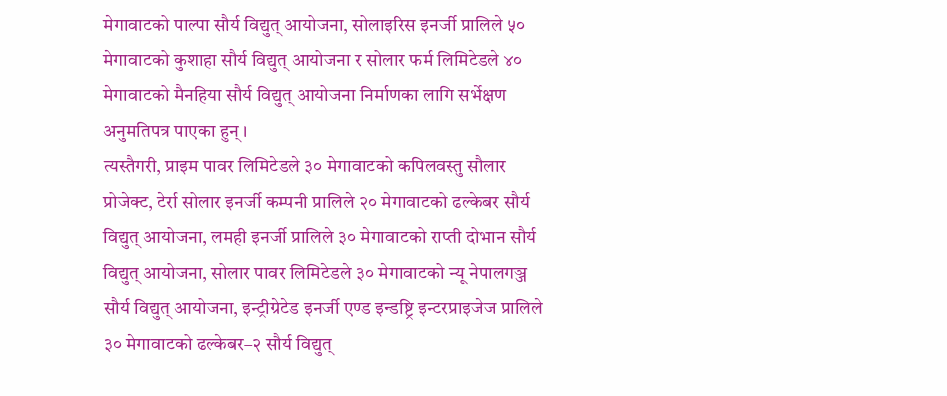मेगावाटको पाल्पा सौर्य विद्युत् आयोजना, सोलाइरिस इनर्जी प्रालिले ५० मेगावाटको कुशाहा सौर्य विद्युत् आयोजना र सोलार फर्म लिमिटेडले ४० मेगावाटको मैनहिया सौर्य विद्युत् आयोजना निर्माणका लागि सर्भेक्षण अनुमतिपत्र पाएका हुन् ।
त्यस्तैगरी, प्राइम पावर लिमिटेडले ३० मेगावाटको कपिलवस्तु सौलार प्रोजेक्ट, टेर्रा सोलार इनर्जी कम्पनी प्रालिले २० मेगावाटको ढल्केबर सौर्य विद्युत् आयोजना, लमही इनर्जी प्रालिले ३० मेगावाटको राप्ती दोभान सौर्य विद्युत् आयोजना, सोलार पावर लिमिटेडले ३० मेगावाटको न्यू नेपालगञ्ज सौर्य विद्युत् आयोजना, इन्ट्रीग्रेटेड इनर्जी एण्ड इन्डष्ट्रि इन्टरप्राइजेज प्रालिले ३० मेगावाटको ढल्केबर–२ सौर्य विद्युत्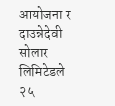आयोजना र दाउन्नेदेवी सोलार लिमिटेडले २५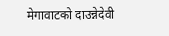मेगावाटको दाउन्नेदेवी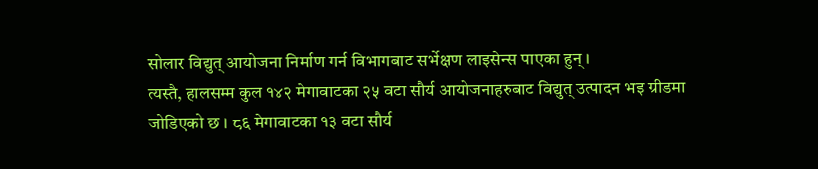सोलार विद्युत् आयोजना निर्माण गर्न विभागबाट सर्भेक्षण लाइसेन्स पाएका हुन् ।
त्यस्तै, हालसम्म कुल १४२ मेगावाटका २५ वटा सौर्य आयोजनाहरुबाट विद्युत् उत्पादन भइ ग्रीडमा जोडिएको छ । ८६ मेगावाटका १३ वटा सौर्य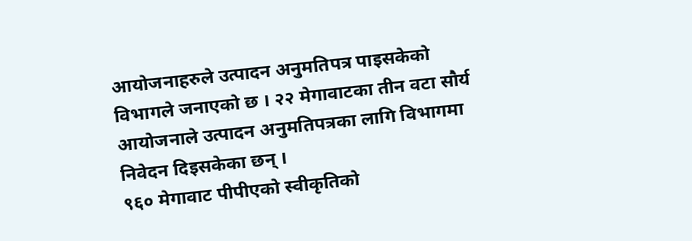आयोजनाहरुले उत्पादन अनुमतिपत्र पाइसकेको विभागले जनाएको छ । २२ मेगावाटका तीन वटा सौर्य आयोजनाले उत्पादन अनुमतिपत्रका लागि विभागमा निवेदन दिइसकेका छन् ।
९६० मेगावाट पीपीएको स्वीकृतिको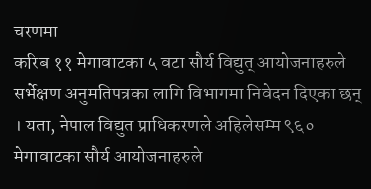चरणमा
करिब ११ मेगावाटका ५ वटा सौर्य विद्युत् आयोजनाहरुले सर्भेक्षण अनुमतिपत्रका लागि विभागमा निवेदन दिएका छन् । यता, नेपाल विद्युत प्राधिकरणले अहिलेसम्म ९६० मेगावाटका सौर्य आयोजनाहरुले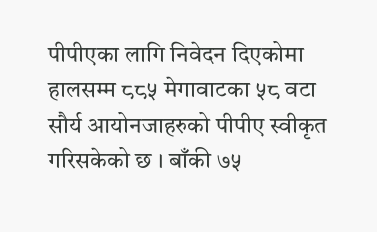पीपीएका लागि निवेदन दिएकोमा हालसम्म ८८५ मेगावाटका ५८ वटा सौर्य आयोनजाहरुको पीपीए स्वीकृत गरिसकेको छ । बाँकी ७५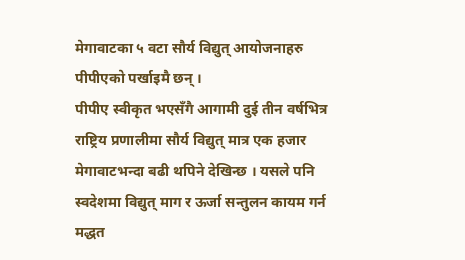मेगावाटका ५ वटा सौर्य विद्युत् आयोजनाहरु पीपीएको पर्खाइमै छन् ।
पीपीए स्वीकृत भएसँगै आगामी दुई तीन वर्षभित्र राष्ट्रिय प्रणालीमा सौर्य विद्युत् मात्र एक हजार मेगावाटभन्दा बढी थपिने देखिन्छ । यसले पनि स्वदेशमा विद्युत् माग र ऊर्जा सन्तुलन कायम गर्न मद्धत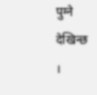पुग्ने देखिन्छ ।